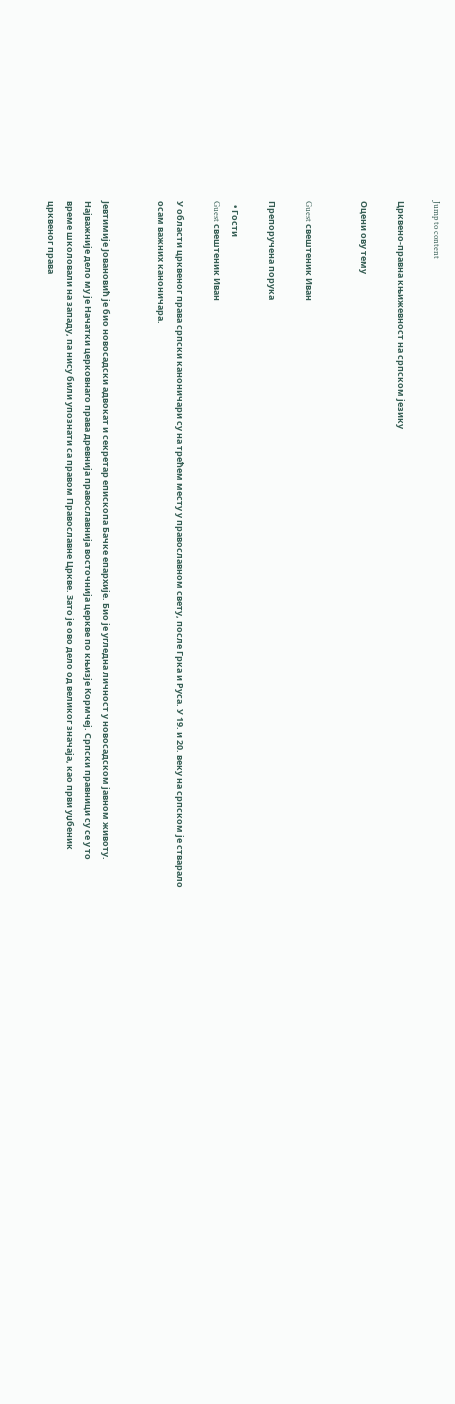Jump to content

Црквено-правна књижевност на српском језику

Оцени ову тему


Guest свештеник Иван

Препоручена порука

  • Гости
Guest свештеник Иван

У области црквеног права српски каноничари су на трећем месту у православном свету, после Грка и Руса. У 19. и 20. веку на српском је стварало осам важних каноничара.


Јевтимије Јовановић је био новосадски адвокат и секретар епископа Бачке епархије. Био је угледна личност у новосадском јавном животу. Најважније дело му је Начатки церковнаго права древнија православнија восточнија церкве по књизје Кормчеј. Српски правници су се у то време школовали на западу, па нису били упознати са правом Православне Цркве. Зато је ово дело од великог значаја, као први уџбеник црквеног права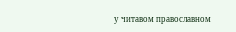у читавом православном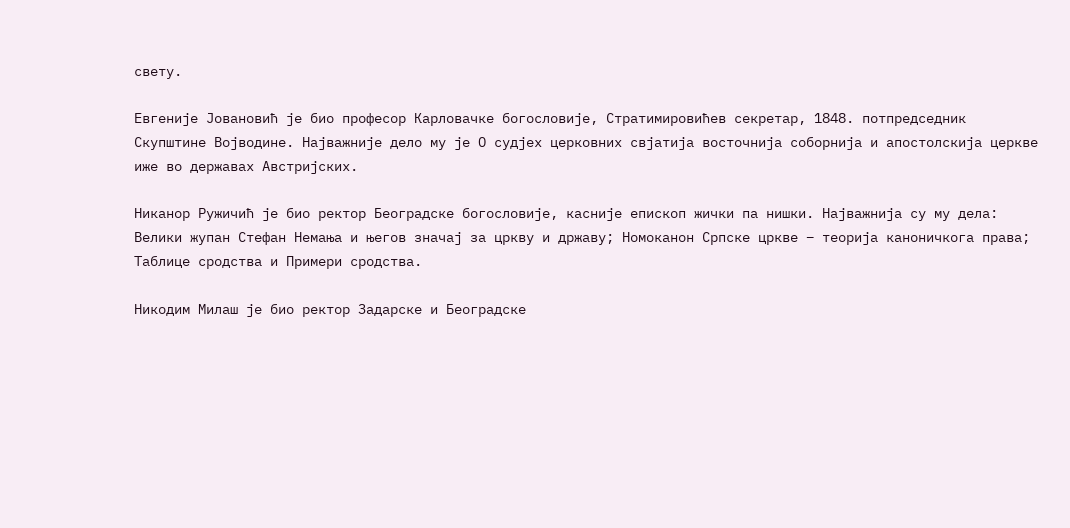свету.

Евгеније Јовановић је био професор Карловачке богословије, Стратимировићев секретар, 1848. потпредседник Скупштине Војводине. Најважније дело му је О судјех церковних свјатија восточнија соборнија и апостолскија церкве иже во державах Австријских.

Никанор Ружичић је био ректор Београдске богословије, касније епископ жички па нишки. Најважнија су му дела: Велики жупан Стефан Немања и његов значај за цркву и државу; Номоканон Српске цркве – теорија каноничкога права; Таблице сродства и Примери сродства.

Никодим Милаш је био ректор Задарске и Београдске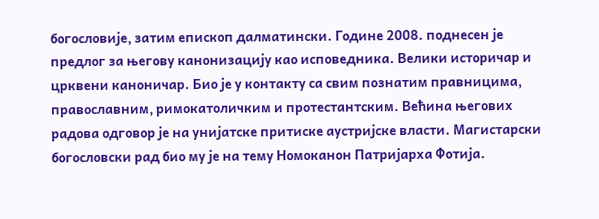богословије, затим епископ далматински. Године 2008. поднесен је предлог за његову канонизацију као исповедника. Велики историчар и црквени каноничар. Био је у контакту са свим познатим правницима, православним, римокатоличким и протестантским. Већина његових радова одговор је на унијатске притиске аустријске власти. Магистарски богословски рад био му је на тему Номоканон Патријарха Фотија.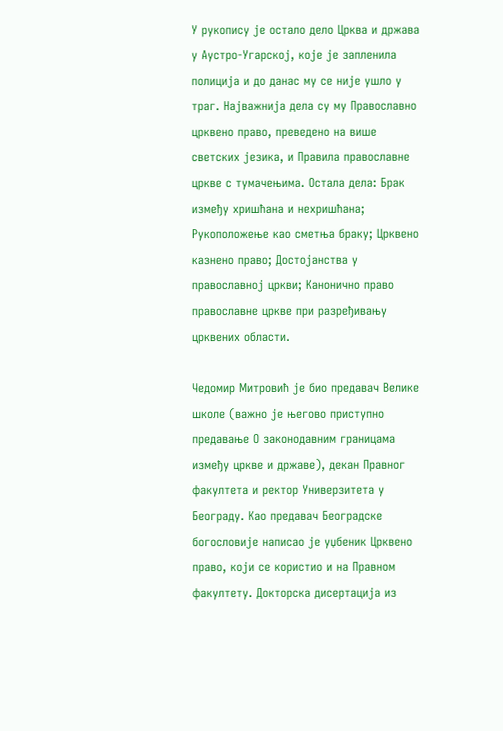У рукопису је остало дело Црква и држава у Аустро-Угарској, које је запленила полиција и до данас му се није ушло у траг. Најважнија дела су му Православно црквено право, преведено на више светских језика, и Правила православне цркве с тумачењима. Остала дела: Брак између хришћана и нехришћана; Рукоположење као сметња браку; Црквено казнено право; Достојанства у православној цркви; Канонично право православне цркве при разређивању црквених области.

Чедомир Митровић је био предавач Велике школе (важно је његово приступно предавање О законодавним границама између цркве и државе), декан Правног факултета и ректор Универзитета у Београду. Као предавач Београдске богословије написао је уџбеник Црквено право, који се користио и на Правном факултету. Докторска дисертација из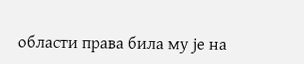области права била му је на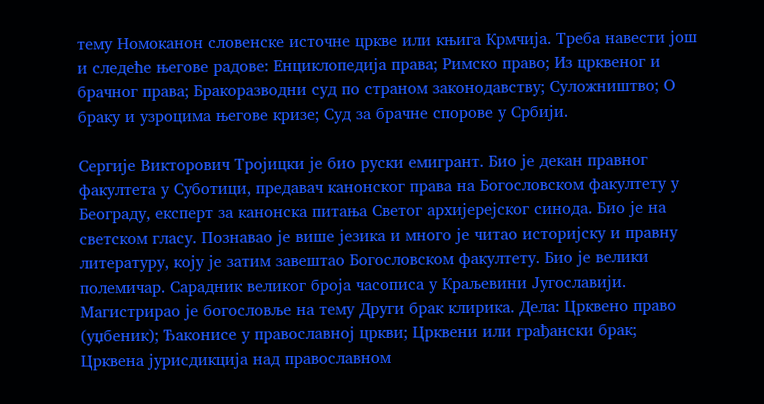тему Номоканон словенске источне цркве или књига Крмчија. Треба навести још и следеће његове радове: Енциклопедија права; Римско право; Из црквеног и брачног права; Бракоразводни суд по страном законодавству; Суложништво; О браку и узроцима његове кризе; Суд за брачне спорове у Србији.

Сергије Викторович Тројицки је био руски емигрант. Био је декан правног факултета у Суботици, предавач канонског права на Богословском факултету у Београду, експерт за канонска питања Светог архијерејског синода. Био је на светском гласу. Познавао је више језика и много је читао историјску и правну литературу, коју је затим завештао Богословском факултету. Био је велики полемичар. Сарадник великог броја часописа у Краљевини Југославији. Магистрирао је богословље на тему Други брак клирика. Дела: Црквено право (уџбеник); Ђаконисе у православној цркви; Црквени или грађански брак; Црквена јурисдикција над православном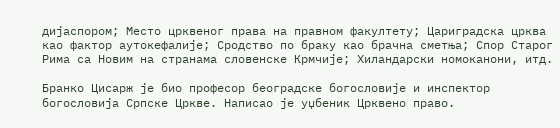дијаспором; Место црквеног права на правном факултету; Цариградска црква као фактор аутокефалије; Сродство по браку као брачна сметња; Спор Старог Рима са Новим на странама словенске Крмчије; Хиландарски номоканони, итд.

Бранко Цисарж је био професор београдске богословије и инспектор богословија Српске Цркве. Написао је уџбеник Црквено право.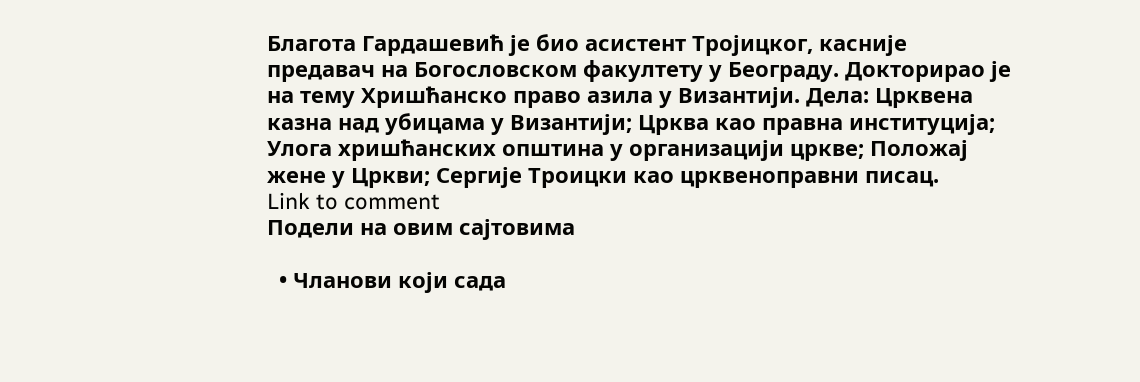Благота Гардашевић је био асистент Тројицког, касније предавач на Богословском факултету у Београду. Докторирао је на тему Хришћанско право азила у Византији. Дела: Црквена казна над убицама у Византији; Црква као правна институција; Улога хришћанских општина у организацији цркве; Положај жене у Цркви; Сергије Троицки као црквеноправни писац.
Link to comment
Подели на овим сајтовима

  • Чланови који сада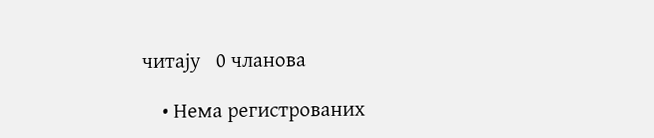читају   0 чланова

    • Нема регистрованих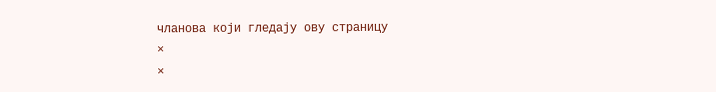чланова који гледају ову страницу
×
×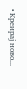• Креирај ново...